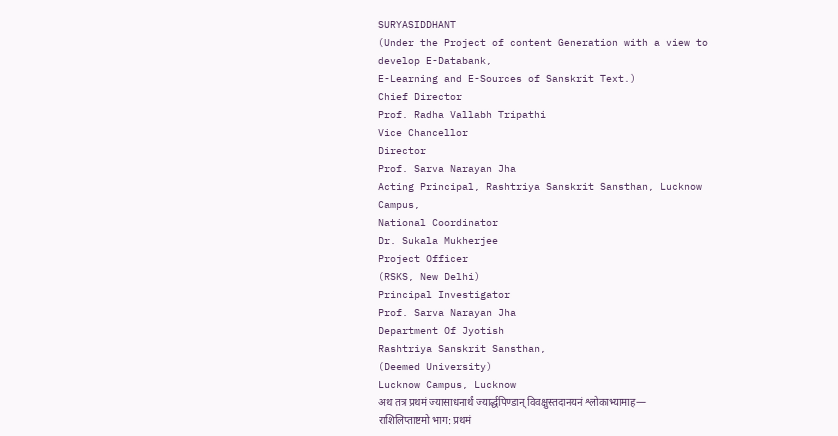SURYASIDDHANT
(Under the Project of content Generation with a view to develop E-Databank,
E-Learning and E-Sources of Sanskrit Text.)
Chief Director
Prof. Radha Vallabh Tripathi
Vice Chancellor
Director
Prof. Sarva Narayan Jha
Acting Principal, Rashtriya Sanskrit Sansthan, Lucknow Campus,
National Coordinator
Dr. Sukala Mukherjee
Project Officer
(RSKS, New Delhi)
Principal Investigator
Prof. Sarva Narayan Jha
Department Of Jyotish
Rashtriya Sanskrit Sansthan,
(Deemed University)
Lucknow Campus, Lucknow
अथ तत्र प्रथमं ज्यासाधनार्थं ज्यार्द्धपिण्डान् विवक्षुस्तदानयनं श्लोकाभ्यामाह—
राशिलिप्ताष्टमो भाग: प्रथमं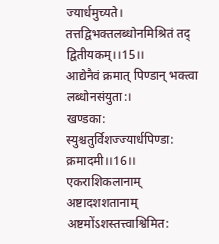ज्यार्धमुच्यते।
तत्तद्विभक्तलब्धोनमिश्रितं तद् द्वितीयकम्।।15।।
आद्येनैवं क्रमात् पिण्डान् भक्त्वा लब्धोनसंयुता:।
खण्डका: स्युश्चतुर्विशज्ज्यार्धपिण्डा: क्रमादमी।।16।।
एकराशिकलानाम् अष्टादशशतानाम् अष्टमोंऽशस्तत्त्वाश्विमित: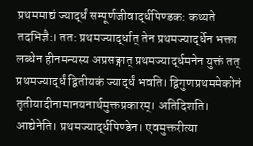प्रथममाद्यं ज्यार्द्धं सम्पूर्णजीवार्द्धपिण्डक: कथ्यते तदभिज्ञै:। तत: प्रथमज्यार्द्धात् तेन प्रथमज्यार्द्धेन भक्ता लब्धेन हीनमन्यस्य अप्रसङ्गात् प्रथमज्यार्द्धमनेन युक्तं तत् प्रथमज्यार्द्धं द्वितीयकं ज्यार्द्धं भवति। द्विगुणप्रथममेकोनं तृतीयादीनामानयनार्थमुक्तप्रकारम्। अतिदिशति। आद्येनेति। प्रथमज्यार्द्धपिण्डेन। एवमुक्तरीत्या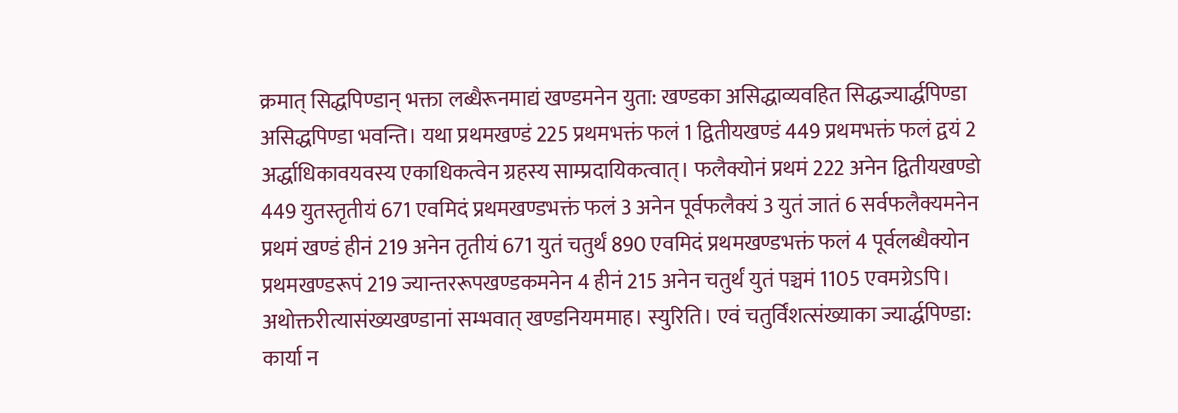क्रमात् सिद्धपिण्डान् भक्ता लब्धैरूनमाद्यं खण्डमनेन युता: खण्डका असिद्धाव्यवहित सिद्धज्यार्द्धपिण्डा असिद्धपिण्डा भवन्ति। यथा प्रथमखण्डं 225 प्रथमभक्तं फलं 1 द्वितीयखण्डं 449 प्रथमभक्तं फलं द्वयं 2 अर्द्धाधिकावयवस्य एकाधिकत्वेन ग्रहस्य साम्प्रदायिकत्वात्। फलैक्योनं प्रथमं 222 अनेन द्वितीयखण्डो 449 युतस्तृतीयं 671 एवमिदं प्रथमखण्डभक्तं फलं 3 अनेन पूर्वफलैक्यं 3 युतं जातं 6 सर्वफलैक्यमनेन प्रथमं खण्डं हीनं 219 अनेन तृतीयं 671 युतं चतुर्थं 890 एवमिदं प्रथमखण्डभक्तं फलं 4 पूर्वलब्धैक्योन प्रथमखण्डरूपं 219 ज्यान्तररूपखण्डकमनेन 4 हीनं 215 अनेन चतुर्थं युतं पञ्चमं 1105 एवमग्रेऽपि। अथोक्तरीत्यासंख्यखण्डानां सम्भवात् खण्डनियममाह। स्युरिति। एवं चतुर्विंशत्संख्याका ज्यार्द्धपिण्डा: कार्या न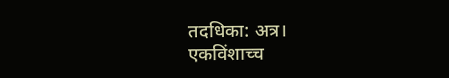तदधिका: अत्र।
एकविंशाच्च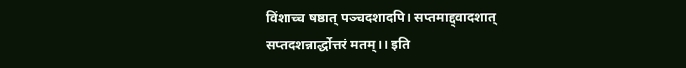विंशाच्च षष्ठात् पञ्चदशादपि। सप्तमाद्द्वादशात् सप्तदशन्नार्द्धोत्तरं मतम्।। इति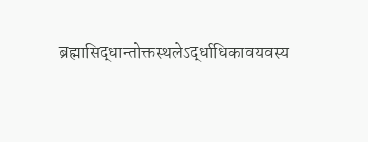ब्रह्मासिद्धान्तोक्तस्थलेऽर्द्धाधिकावयवस्य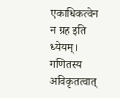एकाधिकत्वेन न ग्रह इति ध्येयम्। गणितस्य अविकृतत्वात्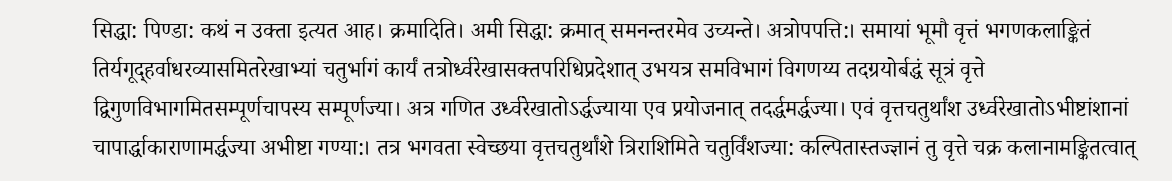सिद्धा: पिण्डा: कथं न उक्ता इत्यत आह। क्रमादिति। अमी सिद्धा: क्रमात् समनन्तरमेव उच्यन्ते। अत्रोपपत्ति:। समायां भूमौ वृत्तं भगणकलाङ्कितं तिर्यगूद्हर्वाधरव्यासमितरेखाभ्यां चतुर्भागं कार्यं तत्रोर्ध्वरेखासक्तपरिधिप्रदेशात् उभयत्र समविभागं विगणय्य तदग्रयोर्बद्धं सूत्रं वृत्ते द्विगुणविभागमितसम्पूर्णचापस्य सम्पूर्णज्या। अत्र गणित उर्ध्वरेखातोऽर्द्धज्याया एव प्रयोजनात् तदर्द्धमर्द्धज्या। एवं वृत्तचतुर्थांश उर्ध्वरेखातोऽभीष्टांशानां चापार्द्धाकाराणामर्द्धज्या अभीष्टा गण्या:। तत्र भगवता स्वेच्छया वृत्तचतुर्थांशे त्रिराशिमिते चतुर्विंशज्या: कल्पितास्तज्ज्ञानं तु वृत्ते चक्र कलानामङ्कितत्वात्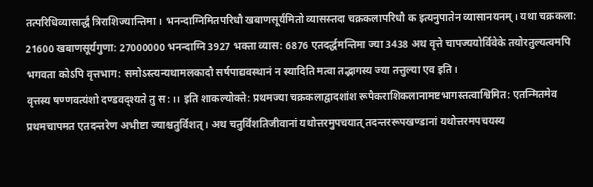तत्परिधिव्यासार्द्धं त्रिराशिज्यान्तिमा। भनन्दाग्निमितपरिधौ खबाणसूर्यमितो व्यासस्तदा चक्रकलापरिधौ क इत्यनुपातेन व्यासानयनम्। यथा चक्रकला: 21600 खबाणसूर्यगुणा: 27000000 भनन्दाग्नि 3927 भक्ता व्यास: 6876 एतदर्द्धमन्तिमा ज्या 3438 अथ वृत्ते चापज्ययोर्विवेके तयोरतुल्यत्वमपि भगवता कोऽपि वृत्तभाग: समोऽस्त्यन्यथामलकादौ सर्षपाद्यवस्थानं न स्यादिति मत्वा तद्भागस्य ज्या तत्तुल्या एव इति।
वृत्तस्य षण्णवत्यंशो दण्डवद्श्यते तु स:।। इति शाकल्योक्ते: प्रथमज्या चक्रकलाद्वादशांश रूपैकराशिकलानामष्टभागस्तत्वाश्विमित: एतन्मितमेव प्रथमचापमत एतदन्तरेण अभीष्टा ज्याश्चतुर्विशत्। अथ चतुर्विंशतिजीवानां यथोत्तरमुपचयात् तदन्तररूपखण्डानां यथोत्तरमपचयस्य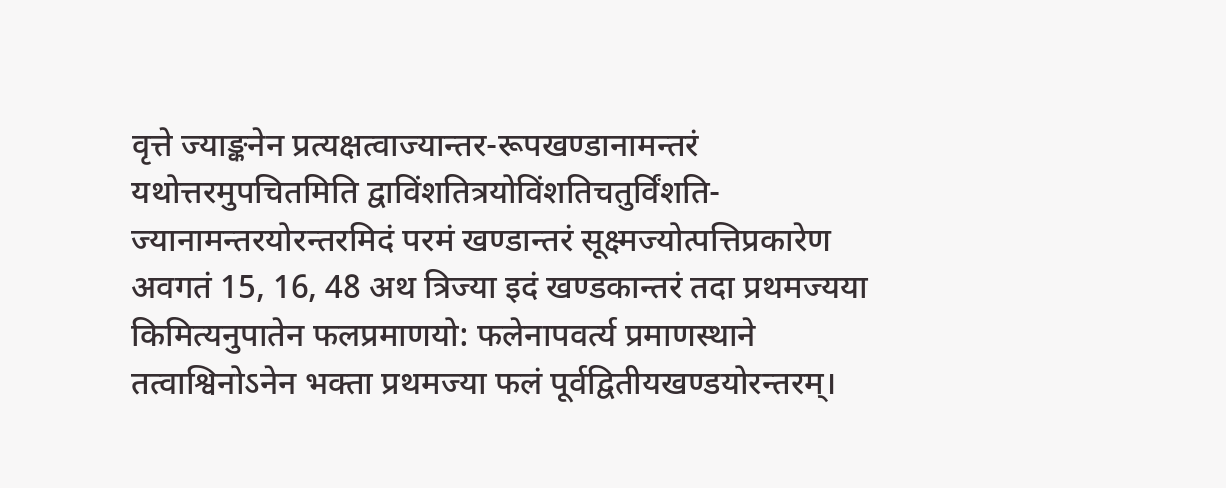वृत्ते ज्याङ्कनेन प्रत्यक्षत्वाज्यान्तर-रूपखण्डानामन्तरं यथोत्तरमुपचितमिति द्वाविंशतित्रयोविंशतिचतुर्विंशति-ज्यानामन्तरयोरन्तरमिदं परमं खण्डान्तरं सूक्ष्मज्योत्पत्तिप्रकारेण अवगतं 15, 16, 48 अथ त्रिज्या इदं खण्डकान्तरं तदा प्रथमज्यया किमित्यनुपातेन फलप्रमाणयो: फलेनापवर्त्य प्रमाणस्थाने तत्वाश्विनोऽनेन भक्ता प्रथमज्या फलं पूर्वद्वितीयखण्डयोरन्तरम्।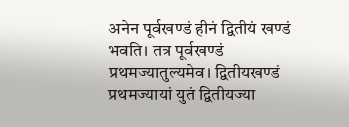अनेन पूर्वखण्डं हीनं द्वितीयं खण्डं भवति। तत्र पूर्वखण्डं प्रथमज्यातुल्यमेव। द्वितीयखण्डं प्रथमज्यायां युतं द्वितीयज्या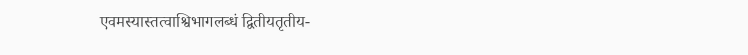एवमस्यास्तत्वाश्विभागलब्धं द्वितीयतृतीय-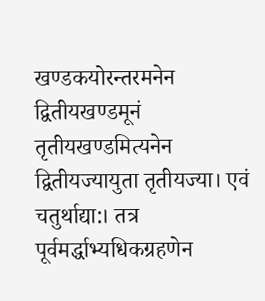खण्डकयोरन्तरमनेन द्वितीयखण्डमूनं तृतीयखण्डमित्यनेन द्वितीयज्यायुता तृतीयज्या। एवं चतुर्थाद्या:। तत्र पूर्वमर्द्धाभ्यधिकग्रहणेन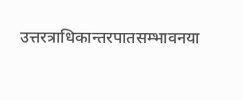उत्तरत्राधिकान्तरपातसम्भावनया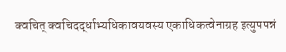क्वचित् क्वचिदर्द्धाभ्यधिकावयवस्य एकाधिकत्वेनाग्रह इत्युपपन्नं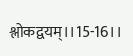श्लोकद्वयम्।।15-16।।